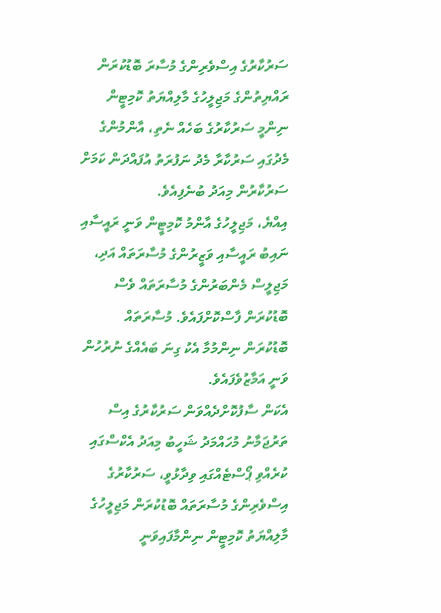ސަރުކާރުގެ އިސްވެރިންގެ މުސާރަ ބޮޑުކުރަން ރައްޔިތުންގެ މަޖިލީހުގެ މާލިއްޔަތު ކޮމިޓީން ނިންމީ ސަރުކާރުގެ ބަހެއް ނެތި، އާންމުންގެ މެދުގައި ސަރުކާރާ މެދު ނަފުރަތު އުފައްދަން ކަމަށް ސަރުކާރުން މިއަދު ބުނެފިއެވެ.
އިއްޔެ، މަޖިލީހުގެ އާންމު ކޮމިޓީން ވަނީ ރައީސާއި ނައިބު ރައީސާއި ވަޒީރުންގެ މުސާރަތައް އަދި، މަޖިލީސް މެންބަރުންގެ މުސާރަތައް ވެސް ބޮޑުކުރަން ފާސްކޮށްފައެވެ. މުސާރަތައް ބޮޑުކުރަން ނިންމުމާ އެކު ގިނަ ބައެއްގެ ނުރުހުން ވަނީ އަމާޒުވެފައެވެ.
އެކަން ސާފުކޮށްދެއްވަން ސަރުކާރުގެ އިސް ތަރުޖަމާނު މުހައްމަދު ޝަހީބު މިއަދު އެކްސްގައި ކުރެއްވި ޕޯސްޓެއްގައި ވިދާޅުވީ، ސަރުކާރުގެ އިސްވެރިންގެ މުސާރަތައް ބޮޑުކުރަން މަޖިލީހުގެ މާލިއްޔަތު ކޮމިޓީން ނިންމާފައިވަނީ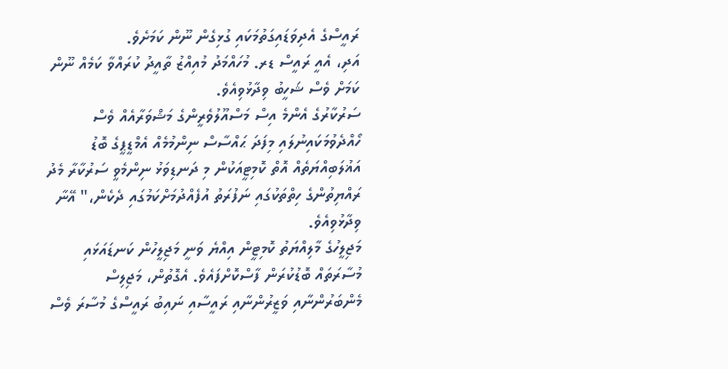ރައީސްގެ އެދިވަޑައިގަތުމަކައި ގުޅިގެން ނޫން ކަމަށެވެ.
އަދި، އެއީ ރައީސް ޑރ. މުހައްމަދު މުއިއްޒު ތާއީދު ކުރައްވާ ކަމެއް ނޫން ކަމަށް ވެސް ޝަހީބު ވިދާޅުވިއެވެ.
ސަރުކާރުގެ އެންމެ އިސް މަސްއޫލުވެރީންގެ މަޝްވަރާއެއް ވެސް ހޯއްދެވުމަކައިނުލައި މިފަދަ ޙައްސާސް ނިންމުމެއް އެމްޑީޕީގެ ބޮޑު އަޣުލަބިއްޔަތެއް އޮތް ކޮމިޓީއަކުން މި ދަނޑިވަޅު ނިންމެވީ ސަރުކާރާ މެދު ރައްޔިތުންގެ ހިތްތަކުގައި ނަފުރަތު އުފެއްދުމަށްކަމުގައި ދެކެން،" އޭނާ ވިދާޅުވިއެވެ.
މަޖިލީހުގެ މާލިއްޔަތު ކޮމިޓީން އިއްޔެ ވަނީ މަޖިލީހުން ކަނޑައަޅައި މުސާރަތައް ބޮޑުކުރަން ފާސްކޮށްފައެވެ. އެގޮތުން، މަޖިލިސް މެންބަރުންނާއި ވަޒީރުންނާއި ރައީސާއި ނައިބު ރައީސްގެ މުސާރަ ވެސް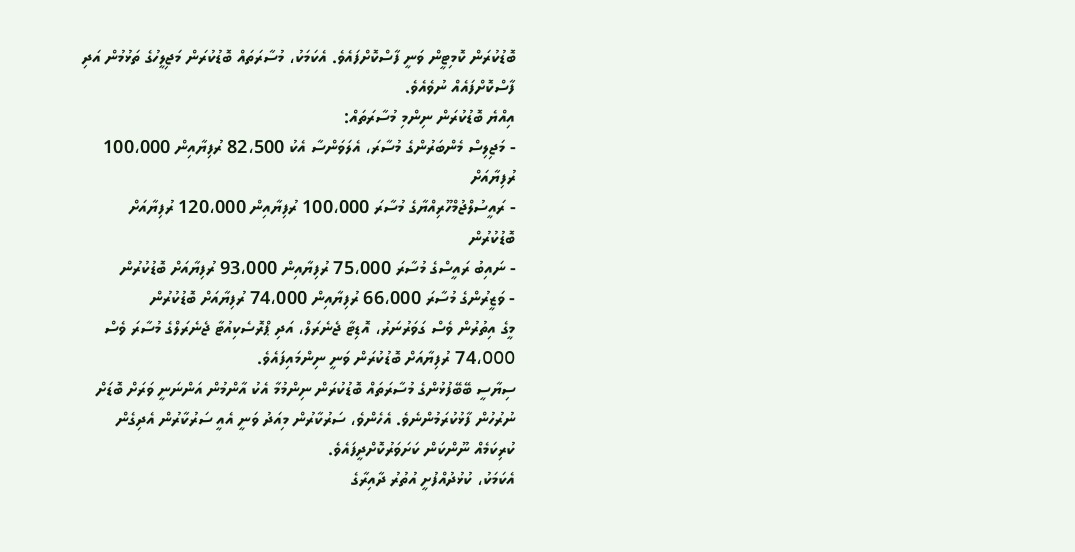ބޮޑުކުރަން ކޮމިޓީން ވަނީ ފާސްކޮށްފައެވެ. އެކަމަކު، މުސާރަތައް ބޮޑުކުރަން މަޖިލީހުގެ ތަޅުމުން އަދި ފާސްކޮށްފައެއް ނުވެއެވެ.
އިއްޔެ ބޮޑުކުރަން ނިންމި މުސާރަތައް:
- މަޖިލިސް މެންބަރުންގެ މުސާރަ، އެލަވަންސާ އެކު 82،500 ރުފިޔާއިން 100،000 ރުފިޔާއަށް
- ރައީސުލްޖުމްހޫރިއްޔާގެ މުސާރަ 100،000 ރުފިޔާއިން 120،000 ރުފިޔާއަށް ބޮޑުކުރުން
- ނައިބު ރައީސްގެ މުސާރަ 75،000 ރުފިޔާއިން 93،000 ރުފިޔާއަށް ބޮޑުކުރުން
- ވަޒީރުންގެ މުސާރަ 66،000 ރުފިޔާއިން 74،000 ރުފިޔާއަށް ބޮޑުކުރުން
މީގެ އިތުރުން ވެސް ގަވަރުނަރު، އޮޑިޓާ ޖެނެރަލް، އަދި ޕްރޮސެކިއުޓާ ޖެނެރަލްގެ މުސާރަ ވެސް 74،000 ރުފިޔާއަށް ބޮޑުކުރަން ވަނީ ނިންމައިފައެވެ.
ސިޔާސީ ބޭބޭފުޅުންގެ މުސާރަތައް ބޮޑުކުރަން ނިންމުމާ އެކު އާންމުން އަންނަނީ ވަރަށް ބޮޑަށް ނުރުހުން ފާޅުކުރަމުންނެވެ. އެހެންވެ، ސަރުކާރުން މިއަދު ވަނީ އެއީ ސަރުކާރުން އެދިގެން ކުރިކަމެއް ނޫންކަން ކަށަވަރުކޮށްދީފައެވެ.
އެކަމަކު، ކުޅުދުއްފުށީ އުތުރު ދާއިރާގެ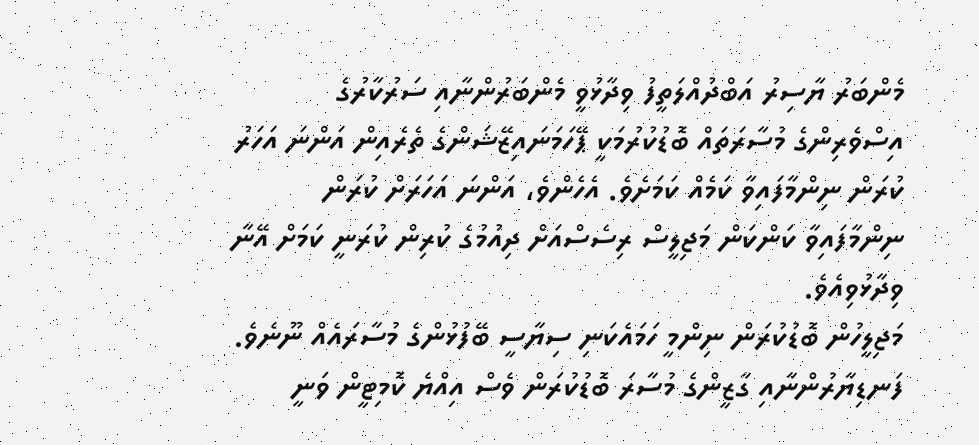މެންބަރު ޔާސިރު އަބްދުއްލަތީފު ވިދާޅުވީ މެންބަރުންނާއި ސަރުކާރުގެ އިސްވެރިންގެ މުސާރަތައް ބޮޑުކުރުމަކީ ޕޭހަމަނައިޒޭޝަންގެ ތެރެއިން އަންނަ އަހަރު ކުރަން ނިންމާފައިވާ ކަމެއް ކަމަށެވެ. އެހެންވެ، އަންނަ އަހަރަށް ކުރަން ނިންމާފައިވާ ކަންކަން މަޖިލީސް ރިސެސްއަށް ދިއުމުގެ ކުރިން ކުރަނީ ކަމަށް އޭނާ ވިދާޅުވިއެވެ.
މަޖިލީހުން ބޮޑުކުރަން ނިންމީ ހަމައެކަނި ސިޔާސީ ބޭފުޅުންގެ މުސާރައެއް ނޫނެވެ. ފަނޑިޔާރުންނާއި ގާޒީންގެ މުސާރަ ބޮޑުކުރަން ވެސް އިއްޔެ ކޮމިޓީން ވަނީ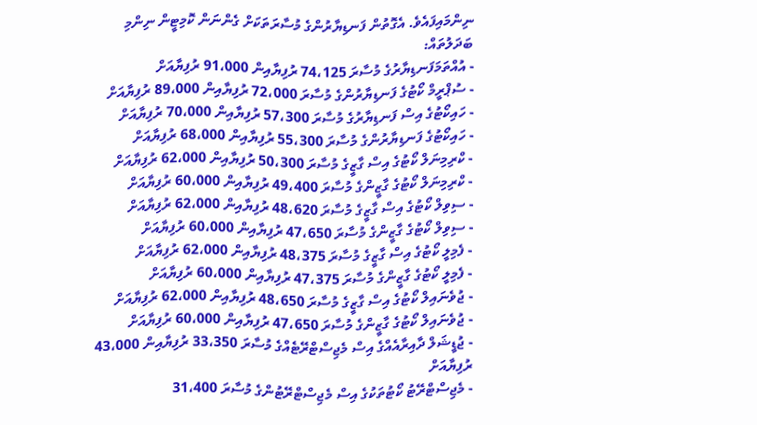ނިންމައިފައެވެ. އެގޮތުން ފަނޑިޔާރުންގެ މުސާރަތަކަށް ގެންނަން ކޮމިޓީން ނިންމި ބަދަލުތައް:
- އުއްތަމަފަނޑިޔާރުގެ މުސާރަ 74،125 ރުފިޔާއިން 91،000 ރުފިޔާއަށް
- ސުޕްރީމް ކޯޓުގެ ފަނޑިޔާރުންގެ މުސާރަ 72،000 ރުފިޔާއިން 89،000 ރުފިޔާއަށް
- ހައިކޯޓުގެ އިސް ފަނޑިޔާރުގެ މުސާރަ 57،300 ރުފިޔާއިން 70،000 ރުފިޔާއަށް
- ހައިކޯޓުގެ ފަނޑިޔާރުންގެ މުސާރަ 55،300 ރުފިޔާއިން 68،000 ރުފިޔާއަށް
- ކްރިމިނަލް ކޯޓުގެ އިސް ގާޒީގެ މުސާރަ 50،300 ރުފިޔާއިން 62،000 ރުފިޔާއަށް
- ކްރިމިނަލް ކޯޓުގެ ގާޒީންގެ މުސާރަ 49،400 ރުފިޔާއިން 60،000 ރުފިޔާއަށް
- ސިވިލް ކޯޓުގެ އިސް ގާޒީގެ މުސާރަ 48،620 ރުފިޔާއިން 62،000 ރުފިޔާއަށް
- ސިވިލް ކޯޓުގެ ގާޒީންގެ މުސާރަ 47،650 ރުފިޔާއިން 60،000 ރުފިޔާއަށް
- ފެމިލީ ކޯޓުގެ އިސް ގާޒީގެ މުސާރަ 48،375 ރުފިޔާއިން 62،000 ރުފިޔާއަށް
- ފެމިލީ ކޯޓުގެ ގާޒީންގެ މުސާރަ 47،375 ރުފިޔާއިން 60،000 ރުފިޔާއަށް
- ޖުވެނައިލް ކޯޓުގެ އިސް ގާޒީގެ މުސާރަ 48،650 ރުފިޔާއިން 62،000 ރުފިޔާއަށް
- ޖުވެނައިލް ކޯޓުގެ ގާޒީންގެ މުސާރަ 47،650 ރުފިޔާއިން 60،000 ރުފިޔާއަށް
- ޖުޑީޝަލް ދާއިރާއެއްގެ އިސް މެޖިސްޓްރޭޓެއްގެ މުސާރަ 33،350 ރުފިޔާއިން 43،000 ރުފިޔާއަށް
- މެޖިސްޓްރޭޓު ކޯޓުތަކުގެ އިސް މެޖިސްޓްރޭޓުންގެ މުސާރަ 31،400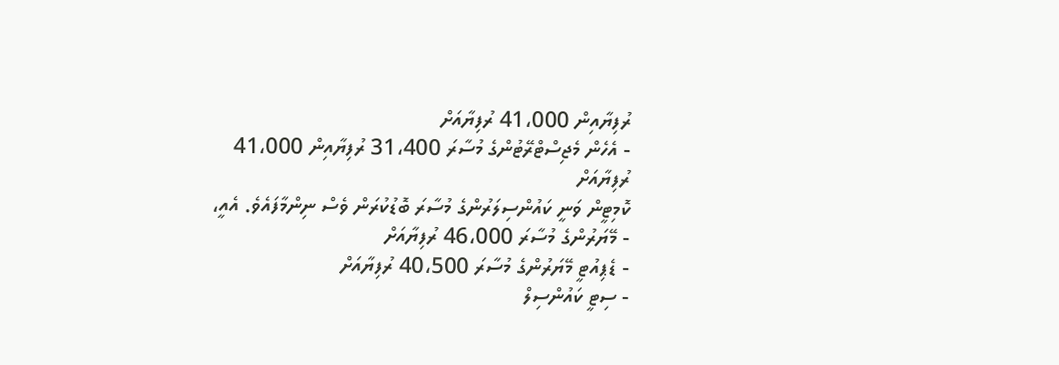ރުފިޔާއިން 41،000 ރުފިޔާއަށް
- އެހެން މެޖިސްޓްރޭޓުންގެ މުސާރަ 31،400 ރުފިޔާއިން 41،000 ރުފިޔާއަށް
ކޮމިޓީން ވަނީ ކައުންސިލަރުންގެ މުސާރަ ބޮޑުކުރަން ވެސް ނިންމާފައެވެ. އެއީ،
- މޭޔަރުންގެ މުސާރަ 46،000 ރުފިޔާއަށް
- ޑެޕިއުޓީ މޭޔަރުންގެ މުސާރަ 40،500 ރުފިޔާއަށް
- ސިޓީ ކައުންސިލް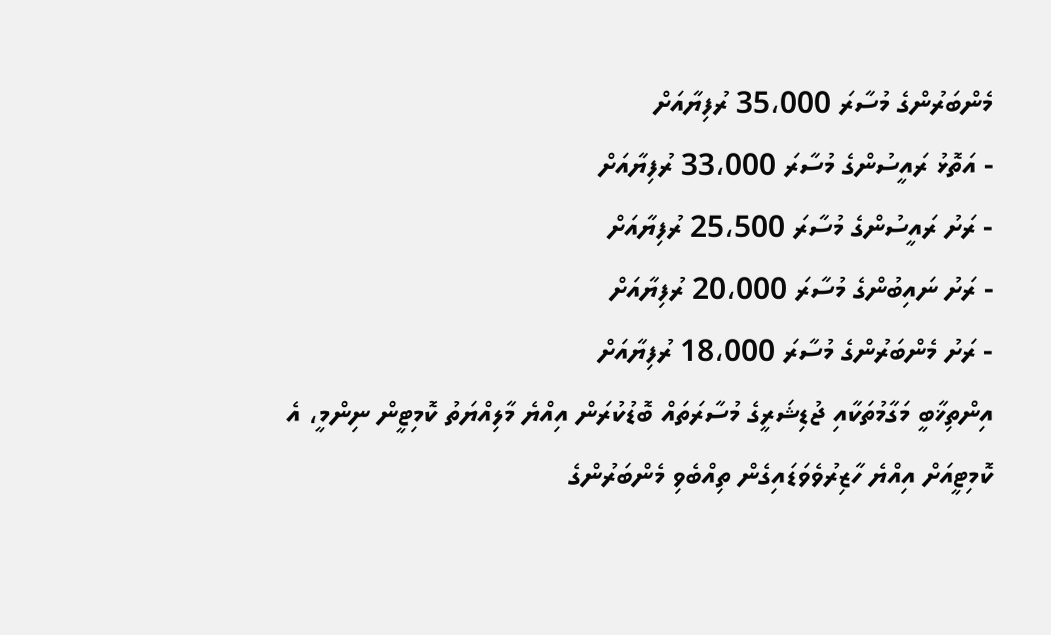މެންބަރުންގެ މުސާރަ 35،000 ރުފިޔާއަށް
- އަތޮޅު ރައީސުންގެ މުސާރަ 33،000 ރުފިޔާއަށް
- ރަށު ރައީސުންގެ މުސާރަ 25،500 ރުފިޔާއަށް
- ރަށު ނައިބުންގެ މުސާރަ 20،000 ރުފިޔާއަށް
- ރަށު މެންބަރުންގެ މުސާރަ 18،000 ރުފިޔާއަށް
އިންތިޚާބީ މަގާމުތަކާއި ޖުޑިޝަރީގެ މުސާރަތައް ބޮޑުކުރަން އިއްޔެ މާލިއްޔަތު ކޮމިޓީން ނިންމީ، އެ ކޮމިޓީއަށް އިއްޔެ ހާޒިރުވެވަޑައިގެން ތިއްބެވި މެންބަރުންގެ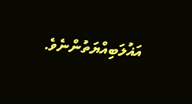އަޣުލަބިއްޔަތުންނެވެ.